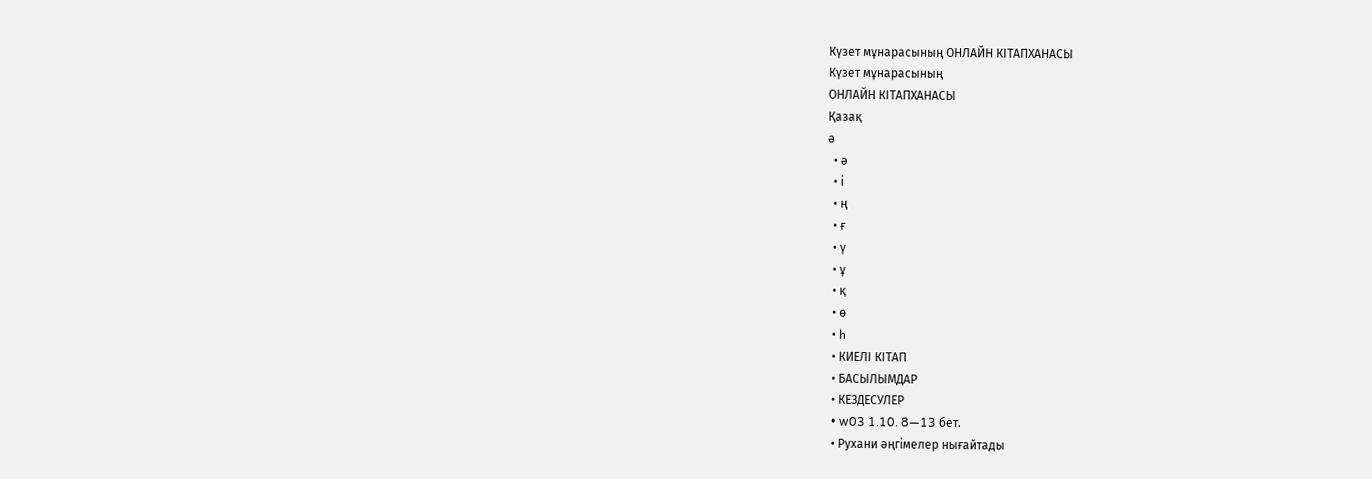Күзет мұнарасының ОНЛАЙН КІТАПХАНАСЫ
Күзет мұнарасының
ОНЛАЙН КІТАПХАНАСЫ
Қазақ
ә
  • ә
  • і
  • ң
  • ғ
  • ү
  • ұ
  • қ
  • ө
  • һ
  • КИЕЛІ КІТАП
  • БАСЫЛЫМДАР
  • КЕЗДЕСУЛЕР
  • w03 1.10. 8—13 бет.
  • Рухани әңгімелер нығайтады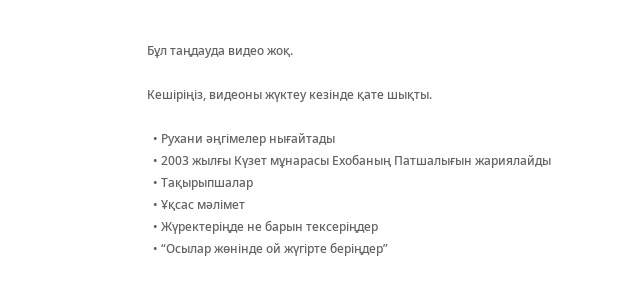Бұл таңдауда видео жоқ.

Кешіріңіз, видеоны жүктеу кезінде қате шықты.

  • Рухани әңгімелер нығайтады
  • 2003 жылғы Күзет мұнарасы Ехобаның Патшалығын жариялайды
  • Тақырыпшалар
  • Ұқсас мәлімет
  • Жүректеріңде не барын тексеріңдер
  • “Осылар жөнінде ой жүгірте беріңдер”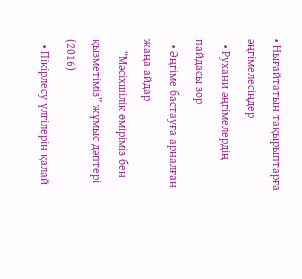• Нығайтатын тақырыптарға әңгімелесіңдер
  • Рухани әңгімелердің пайдасы зор
  • Әңгіме бастауға арналған жаңа айдар
    “Мәсіхшілік өміріміз бен қызметіміз” жұмыс дәптері (2016)
  • Пікірлесу үлгілерін қалай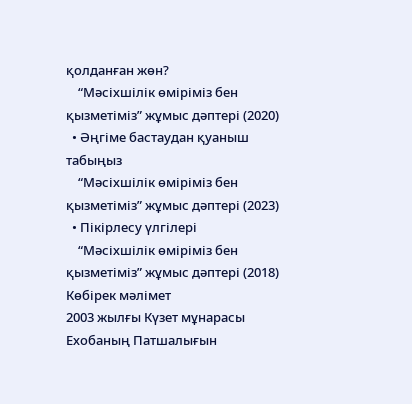қолданған жөн?
    “Мәсіхшілік өміріміз бен қызметіміз” жұмыс дәптері (2020)
  • Әңгіме бастаудан қуаныш табыңыз
    “Мәсіхшілік өміріміз бен қызметіміз” жұмыс дәптері (2023)
  • Пікірлесу үлгілері
    “Мәсіхшілік өміріміз бен қызметіміз” жұмыс дәптері (2018)
Көбірек мәлімет
2003 жылғы Күзет мұнарасы Ехобаның Патшалығын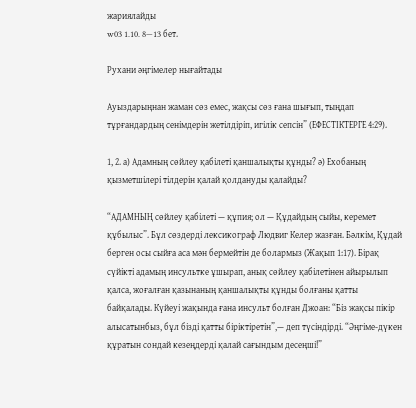жариялайды
w03 1.10. 8—13 бет.

Рухани әңгімелер нығайтады

Ауыздарыңнан жаман сөз емес, жақсы сөз ғана шығып, тыңдап тұрғандардың сенімдерін жетілдіріп, игілік сепсін” (ЕФЕСТІКТЕРГЕ 4:29).

1, 2. а) Адамның сөйлеу қабілеті қаншалықты құнды? ә) Ехобаның қызметшілері тілдерін қалай қолдануды қалайды?

“АДАМНЫҢ сөйлеу қабілеті — құпия; ол — Құдайдың сыйы, керемет құбылыс”. Бұл сөздерді лексикограф Людвиг Келер жазған. Бәлкім, Құдай берген осы сыйға аса мән бермейтін де болармыз (Жақып 1:17). Бірақ сүйікті адамың инсультке ұшырап, анық сөйлеу қабілетінен айырылып қалса, жоғалған қазынаның қаншалықты құнды болғаны қатты байқалады. Күйеуі жақында ғана инсульт болған Джоан: “Біз жақсы пікір алысатынбыз, бұл бізді қатты біріктіретін”,— деп түсіндірді. “Әңгіме-дүкен құратын сондай кезеңдерді қалай сағындым десеңші!”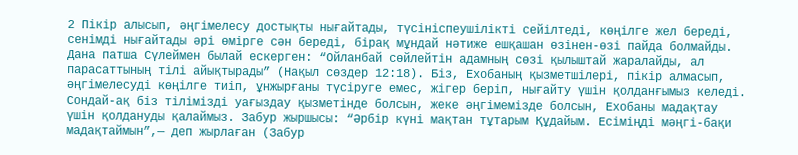2 Пікір алысып, әңгімелесу достықты нығайтады, түсініспеушілікті сейілтеді, көңілге жел береді, сенімді нығайтады әрі өмірге сән береді, бірақ мұндай нәтиже ешқашан өзінен-өзі пайда болмайды. Дана патша Сүлеймен былай ескерген: “Ойланбай сөйлейтін адамның сөзі қылыштай жаралайды, ал парасаттының тілі айықтырады” (Нақыл сөздер 12:18). Біз, Ехобаның қызметшілері, пікір алмасып, әңгімелесуді көңілге тиіп, ұнжырғаны түсіруге емес, жігер беріп, нығайту үшін қолданғымыз келеді. Сондай-ақ біз тілімізді уағыздау қызметінде болсын, жеке әңгімемізде болсын, Ехобаны мадақтау үшін қолдануды қалаймыз. Забур жыршысы: “Әрбір күні мақтан тұтарым Құдайым. Есіміңді мәңгі-бақи мадақтаймын”,— деп жырлаған (Забур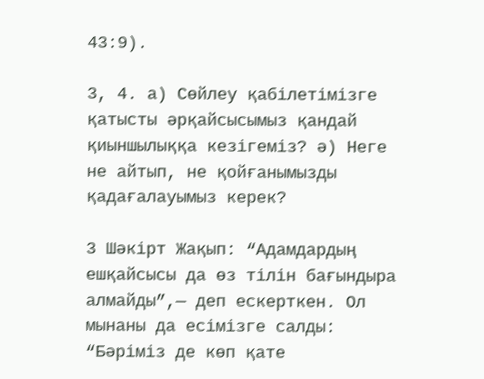43:9).

3, 4. а) Сөйлеу қабілетімізге қатысты әрқайсысымыз қандай қиыншылыққа кезігеміз? ә) Неге не айтып, не қойғанымызды қадағалауымыз керек?

3 Шәкірт Жақып: “Адамдардың ешқайсысы да өз тілін бағындыра алмайды”,— деп ескерткен. Ол мынаны да есімізге салды: “Бәріміз де көп қате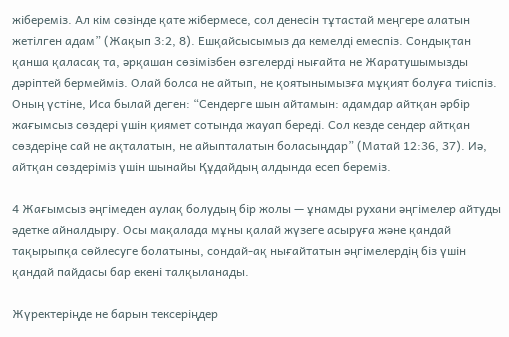жібереміз. Ал кім сөзінде қате жібермесе, сол денесін тұтастай меңгере алатын жетілген адам” (Жақып 3:2, 8). Ешқайсысымыз да кемелді емеспіз. Сондықтан қанша қаласақ та, әрқашан сөзімізбен өзгелерді нығайта не Жаратушымызды дәріптей бермейміз. Олай болса не айтып, не қоятынымызға мұқият болуға тиіспіз. Оның үстіне, Иса былай деген: “Сендерге шын айтамын: адамдар айтқан әрбір жағымсыз сөздері үшін қиямет сотында жауап береді. Сол кезде сендер айтқан сөздеріңе сай не ақталатын, не айыпталатын боласыңдар” (Матай 12:36, 37). Иә, айтқан сөздеріміз үшін шынайы Құдайдың алдында есеп береміз.

4 Жағымсыз әңгімеден аулақ болудың бір жолы — ұнамды рухани әңгімелер айтуды әдетке айналдыру. Осы мақалада мұны қалай жүзеге асыруға және қандай тақырыпқа сөйлесуге болатыны, сондай-ақ нығайтатын әңгімелердің біз үшін қандай пайдасы бар екені талқыланады.

Жүректеріңде не барын тексеріңдер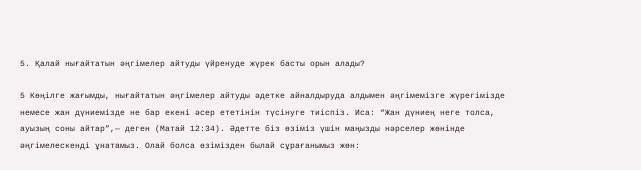5. Қалай нығайтатын әңгімелер айтуды үйренуде жүрек басты орын алады?

5 Көңілге жағымды, нығайтатын әңгімелер айтуды әдетке айналдыруда алдымен әңгімемізге жүрегімізде немесе жан дүниемізде не бар екені әсер ететінін түсінуге тиіспіз. Иса: “Жан дүниең неге толса, ауызың соны айтар”,— деген (Матай 12:34). Әдетте біз өзіміз үшін маңызды нәрселер жөнінде әңгімелескенді ұнатамыз. Олай болса өзімізден былай сұрағанымыз жөн: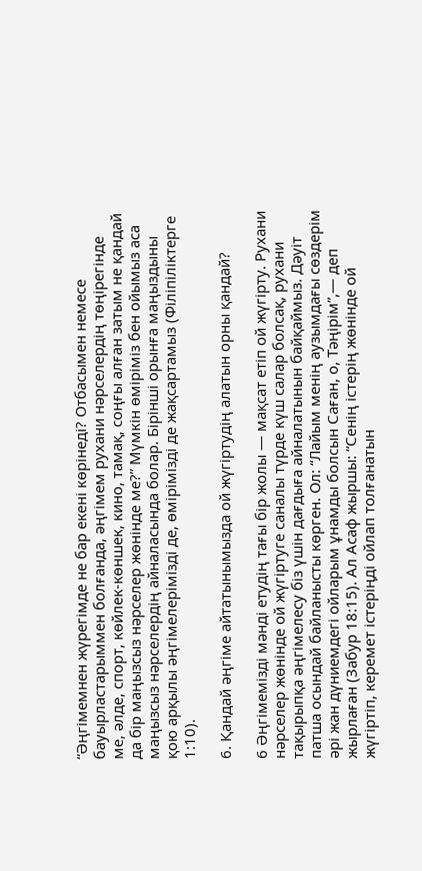“Әңгімемнен жүрегімде не бар екені көрінеді? Отбасымен немесе бауырластарыммен болғанда, әңгімем рухани нәрселердің төңірегінде ме, әлде, спорт, көйлек-көншек, кино, тамақ, соңғы алған затым не қандай да бір маңызсыз нәрселер жөнінде ме?” Мүмкін өміріміз бен ойымыз аса маңызсыз нәрселердің айналасында болар. Бірінші орынға маңыздыны қою арқылы әңгімелерімізді де, өмірімізді де жақсартамыз (Філіпіліктерге 1:10).

6. Қандай әңгіме айтатынымызда ой жүгіртудің алатын орны қандай?

6 Әңгімемізді мәнді етудің тағы бір жолы — мақсат етіп ой жүгірту. Рухани нәрселер жөнінде ой жүгіртуге саналы түрде күш салар болсақ, рухани тақырыпқа әңгімелесу біз үшін дағдыға айналатынын байқаймыз. Дәуіт патша осындай байланысты көрген. Ол: “Лайым менің аузымдағы сөздерім әрі жан дүниемдегі ойларым ұнамды болсын Саған, о, Тәңірім”,— деп жырлаған (Забур 18:15). Ал Асаф жыршы: “Сенің істерің жөнінде ой жүгіртіп, керемет істеріңді ойлап толғанатын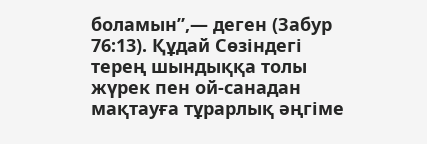боламын”,— деген (Забур 76:13). Құдай Сөзіндегі терең шындыққа толы жүрек пен ой-санадан мақтауға тұрарлық әңгіме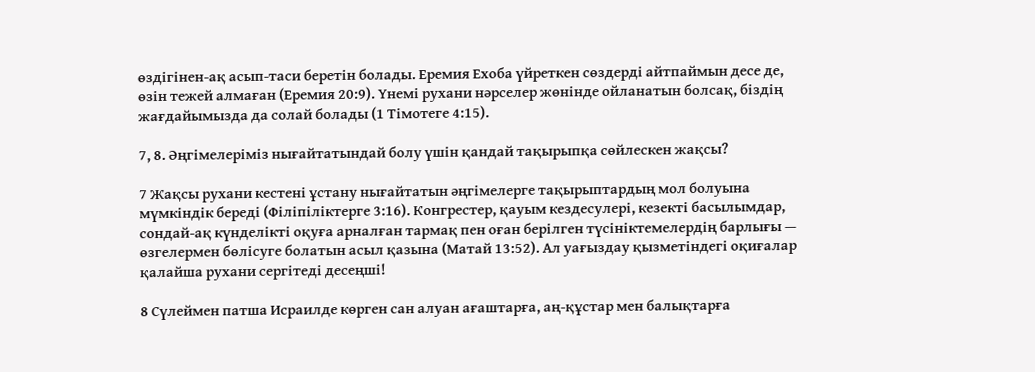өздігінен-ақ асып-таси беретін болады. Еремия Ехоба үйреткен сөздерді айтпаймын десе де, өзін тежей алмаған (Еремия 20:9). Үнемі рухани нәрселер жөнінде ойланатын болсақ, біздің жағдайымызда да солай болады (1 Тімотеге 4:15).

7, 8. Әңгімелеріміз нығайтатындай болу үшін қандай тақырыпқа сөйлескен жақсы?

7 Жақсы рухани кестені ұстану нығайтатын әңгімелерге тақырыптардың мол болуына мүмкіндік береді (Філіпіліктерге 3:16). Конгрестер, қауым кездесулері, кезекті басылымдар, сондай-ақ күнделікті оқуға арналған тармақ пен оған берілген түсініктемелердің барлығы — өзгелермен бөлісуге болатын асыл қазына (Матай 13:52). Ал уағыздау қызметіндегі оқиғалар қалайша рухани сергітеді десеңші!

8 Сүлеймен патша Исраилде көрген сан алуан ағаштарға, аң-құстар мен балықтарға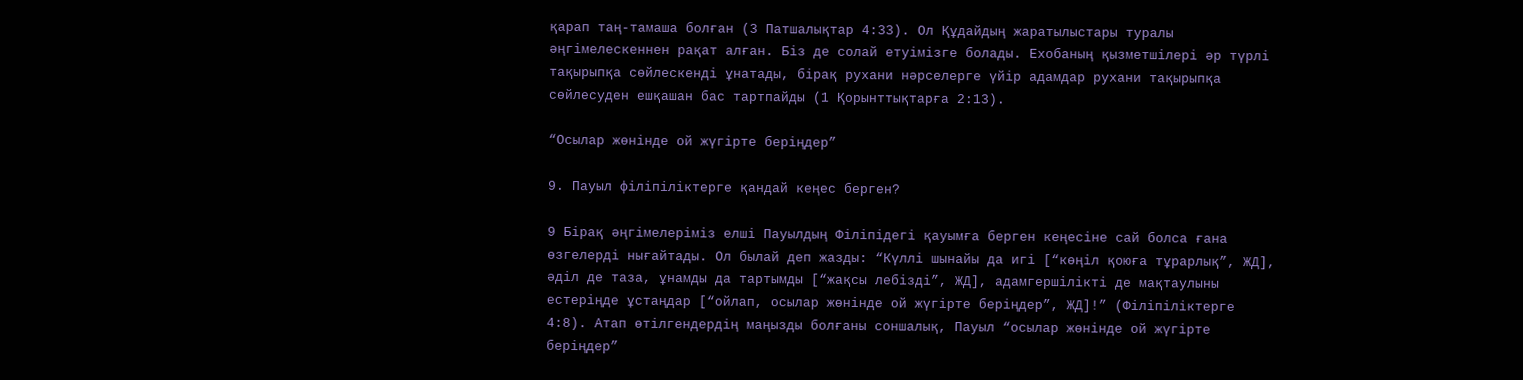қарап таң-тамаша болған (3 Патшалықтар 4:33). Ол Құдайдың жаратылыстары туралы әңгімелескеннен рақат алған. Біз де солай етуімізге болады. Ехобаның қызметшілері әр түрлі тақырыпқа сөйлескенді ұнатады, бірақ рухани нәрселерге үйір адамдар рухани тақырыпқа сөйлесуден ешқашан бас тартпайды (1 Қорынттықтарға 2:13).

“Осылар жөнінде ой жүгірте беріңдер”

9. Пауыл філіпіліктерге қандай кеңес берген?

9 Бірақ әңгімелеріміз елші Пауылдың Філіпідегі қауымға берген кеңесіне сай болса ғана өзгелерді нығайтады. Ол былай деп жазды: “Күллі шынайы да игі [“көңіл қоюға тұрарлық”, ЖД], әділ де таза, ұнамды да тартымды [“жақсы лебізді”, ЖД], адамгершілікті де мақтаулыны естеріңде ұстаңдар [“ойлап, осылар жөнінде ой жүгірте беріңдер”, ЖД]!” (Філіпіліктерге 4:8). Атап өтілгендердің маңызды болғаны соншалық, Пауыл “осылар жөнінде ой жүгірте беріңдер”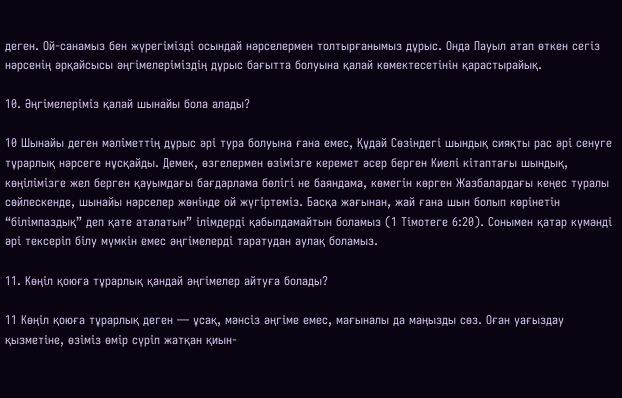деген. Ой-санамыз бен жүрегімізді осындай нәрселермен толтырғанымыз дұрыс. Онда Пауыл атап өткен сегіз нәрсенің әрқайсысы әңгімелеріміздің дұрыс бағытта болуына қалай көмектесетінін қарастырайық.

10. Әңгімелеріміз қалай шынайы бола алады?

10 Шынайы деген мәліметтің дұрыс әрі тура болуына ғана емес, Құдай Сөзіндегі шындық сияқты рас әрі сенуге тұрарлық нәрсеге нұсқайды. Демек, өзгелермен өзімізге керемет әсер берген Киелі кітаптағы шындық, көңілімізге жел берген қауымдағы бағдарлама бөлігі не баяндама, көмегін көрген Жазбалардағы кеңес туралы сөйлескенде, шынайы нәрселер жөнінде ой жүгіртеміз. Басқа жағынан, жай ғана шын болып көрінетін “білімпаздық” деп қате аталатын” ілімдерді қабылдамайтын боламыз (1 Тімотеге 6:20). Сонымен қатар күмәнді әрі тексеріп білу мүмкін емес әңгімелерді таратудан аулақ боламыз.

11. Көңіл қоюға тұрарлық қандай әңгімелер айтуға болады?

11 Көңіл қоюға тұрарлық деген — ұсақ, мәнсіз әңгіме емес, мағыналы да маңызды сөз. Оған уағыздау қызметіне, өзіміз өмір сүріп жатқан қиын-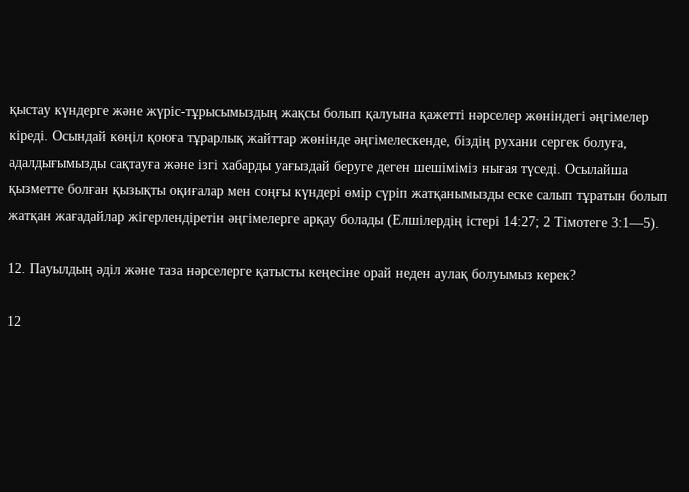қыстау күндерге және жүріс-тұрысымыздың жақсы болып қалуына қажетті нәрселер жөніндегі әңгімелер кіреді. Осындай көңіл қоюға тұрарлық жайттар жөнінде әңгімелескенде, біздің рухани сергек болуға, адалдығымызды сақтауға және ізгі хабарды уағыздай беруге деген шешіміміз нығая түседі. Осылайша қызметте болған қызықты оқиғалар мен соңғы күндері өмір сүріп жатқанымызды еске салып тұратын болып жатқан жағадайлар жігерлендіретін әңгімелерге арқау болады (Елшілердің істері 14:27; 2 Тімотеге 3:1—5).

12. Пауылдың әділ және таза нәрселерге қатысты кеңесіне орай неден аулақ болуымыз керек?

12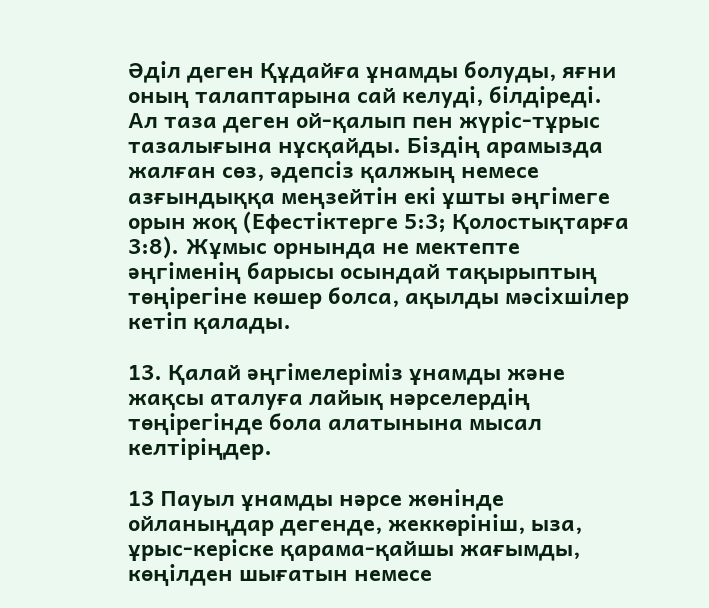Әділ деген Құдайға ұнамды болуды, яғни оның талаптарына сай келуді, білдіреді. Ал таза деген ой-қалып пен жүріс-тұрыс тазалығына нұсқайды. Біздің арамызда жалған сөз, әдепсіз қалжың немесе азғындыққа меңзейтін екі ұшты әңгімеге орын жоқ (Ефестіктерге 5:3; Қолостықтарға 3:8). Жұмыс орнында не мектепте әңгіменің барысы осындай тақырыптың төңірегіне көшер болса, ақылды мәсіхшілер кетіп қалады.

13. Қалай әңгімелеріміз ұнамды және жақсы аталуға лайық нәрселердің төңірегінде бола алатынына мысал келтіріңдер.

13 Пауыл ұнамды нәрсе жөнінде ойланыңдар дегенде, жеккөрініш, ыза, ұрыс-керіске қарама-қайшы жағымды, көңілден шығатын немесе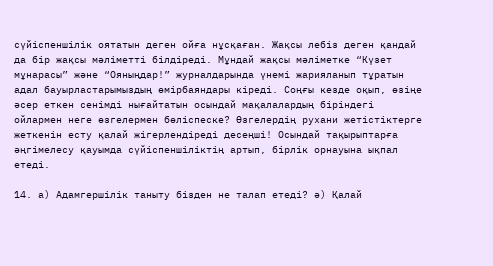сүйіспеншілік оятатын деген ойға нұсқаған. Жақсы лебіз деген қандай да бір жақсы мәліметті білдіреді. Мұндай жақсы мәліметке “Күзет мұнарасы” және “Ояныңдар!” журналдарында үнемі жарияланып тұратын адал бауырластарымыздың өмірбаяндары кіреді. Соңғы кезде оқып, өзіңе әсер еткен сенімді нығайтатын осындай мақалалардың біріндегі ойлармен неге өзгелермен бөліспеске? Өзгелердің рухани жетістіктерге жеткенін есту қалай жігерлендіреді десеңші! Осындай тақырыптарға әңгімелесу қауымда сүйіспеншіліктің артып, бірлік орнауына ықпал етеді.

14. а) Адамгершілік таныту бізден не талап етеді? ә) Қалай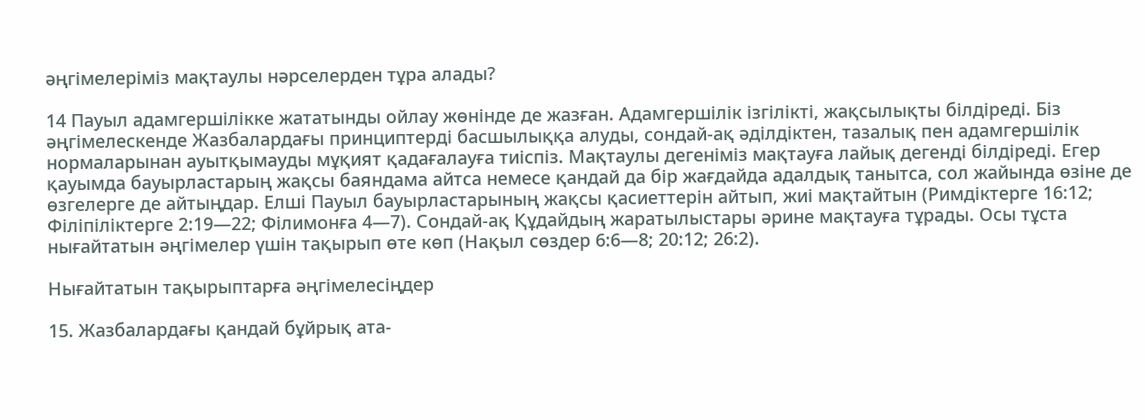әңгімелеріміз мақтаулы нәрселерден тұра алады?

14 Пауыл адамгершілікке жататынды ойлау жөнінде де жазған. Адамгершілік ізгілікті, жақсылықты білдіреді. Біз әңгімелескенде Жазбалардағы принциптерді басшылыққа алуды, сондай-ақ әділдіктен, тазалық пен адамгершілік нормаларынан ауытқымауды мұқият қадағалауға тиіспіз. Мақтаулы дегеніміз мақтауға лайық дегенді білдіреді. Егер қауымда бауырластарың жақсы баяндама айтса немесе қандай да бір жағдайда адалдық танытса, сол жайында өзіне де өзгелерге де айтыңдар. Елші Пауыл бауырластарының жақсы қасиеттерін айтып, жиі мақтайтын (Римдіктерге 16:12; Філіпіліктерге 2:19—22; Філимонға 4—7). Сондай-ақ Құдайдың жаратылыстары әрине мақтауға тұрады. Осы тұста нығайтатын әңгімелер үшін тақырып өте көп (Нақыл сөздер 6:6—8; 20:12; 26:2).

Нығайтатын тақырыптарға әңгімелесіңдер

15. Жазбалардағы қандай бұйрық ата-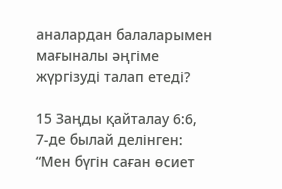аналардан балаларымен мағыналы әңгіме жүргізуді талап етеді?

15 Заңды қайталау 6:6, 7-де былай делінген: “Мен бүгін саған өсиет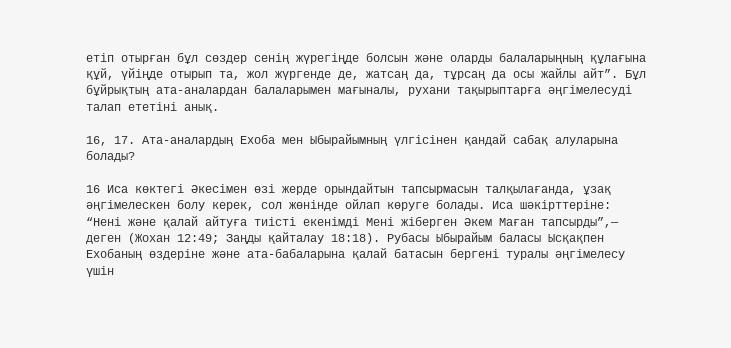етіп отырған бұл сөздер сенің жүрегіңде болсын және оларды балаларыңның құлағына құй, үйіңде отырып та, жол жүргенде де, жатсаң да, тұрсаң да осы жайлы айт”. Бұл бұйрықтың ата-аналардан балаларымен мағыналы, рухани тақырыптарға әңгімелесуді талап ететіні анық.

16, 17. Ата-аналардың Ехоба мен Ыбырайымның үлгісінен қандай сабақ алуларына болады?

16 Иса көктегі Әкесімен өзі жерде орындайтын тапсырмасын талқылағанда, ұзақ әңгімелескен болу керек, сол жөнінде ойлап көруге болады. Иса шәкірттеріне: “Нені және қалай айтуға тиісті екенімді Мені жіберген Әкем Маған тапсырды”,— деген (Жохан 12:49; Заңды қайталау 18:18). Рубасы Ыбырайым баласы Ысқақпен Ехобаның өздеріне және ата-бабаларына қалай батасын бергені туралы әңгімелесу үшін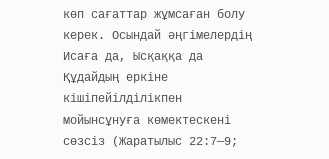көп сағаттар жұмсаған болу керек. Осындай әңгімелердің Исаға да, Ысқаққа да Құдайдың еркіне кішіпейілділікпен мойынсұнуға көмектескені сөзсіз (Жаратылыс 22:7—9;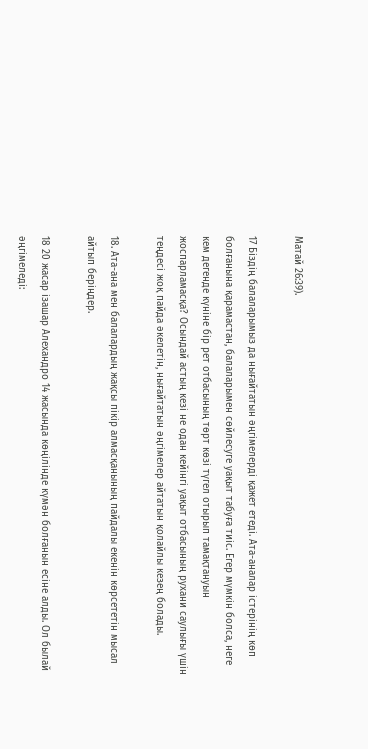Матай 26:39).

17 Біздің балаларымыз да нығайтатын әңгімелерді қажет етеді. Ата-аналар істерінің көп болғанына қарамастан, балаларымен сөйлесуге уақыт табуға тиіс. Егер мүмкін болса, неге кем дегенде күніне бір рет отбасының төрт көзі түгел отырып тамақтануын жоспарламасқа? Осындай астың кезі не одан кейінгі уақыт отбасының рухани саулығы үшін теңдесі жоқ пайда әкелетін, нығайтатын әңгімелер айтатын қолайлы кезең болады.

18. Ата-ана мен балалардың жақсы пікір алмасқанының пайдалы екенін көрсететін мысал айтып беріңдер.

18 20 жасар ізашар Алехандро 14 жасында көңілінде күмән болғанын есіне алды. Ол былай әңгімеледі: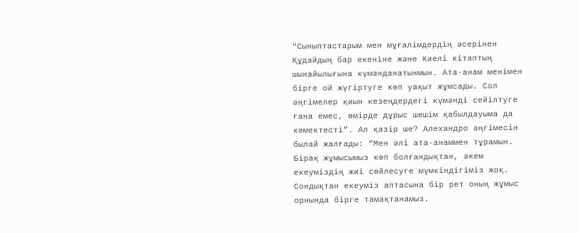“Сыныптастарым мен мұғалімдердің әсерінен Құдайдың бар екеніне және Киелі кітаптың шынайылығына күмәнданатынмын. Ата-анам менімен бірге ой жүгіртуге көп уақыт жұмсады. Сол әңгімелер қиын кезеңдердегі күмәнді сейілтуге ғана емес, өмірде дұрыс шешім қабылдауыма да көмектесті”. Ал қазір ше? Алехандро әңгімесін былай жалғады: “Мен әлі ата-анаммен тұрамын. Бірақ жұмысымыз көп болғандықтан, әкем екеуміздің жиі сөйлесуге мүмкіндігіміз жоқ. Сондықтан екеуміз аптасына бір рет оның жұмыс орнында бірге тамақтанамыз.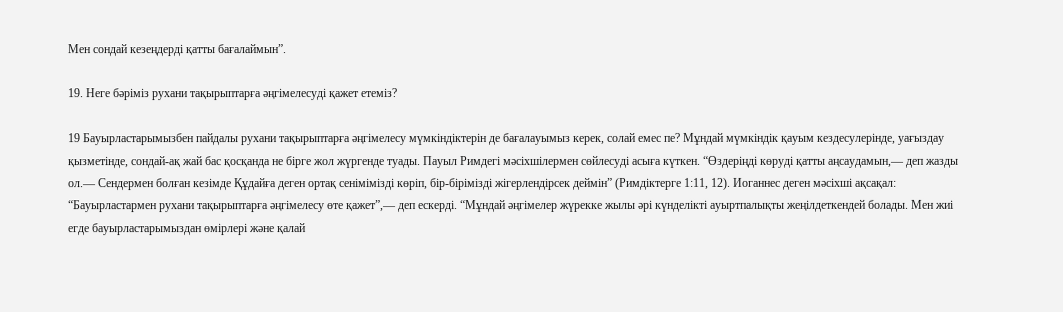Мен сондай кезеңдерді қатты бағалаймын”.

19. Неге бәріміз рухани тақырыптарға әңгімелесуді қажет етеміз?

19 Бауырластарымызбен пайдалы рухани тақырыптарға әңгімелесу мүмкіндіктерін де бағалауымыз керек, солай емес пе? Мұндай мүмкіндік қауым кездесулерінде, уағыздау қызметінде, сондай-ақ жай бас қосқанда не бірге жол жүргенде туады. Пауыл Римдегі мәсіхшілермен сөйлесуді асыға күткен. “Өздеріңді көруді қатты аңсаудамын,— деп жазды ол.— Сендермен болған кезімде Құдайға деген ортақ сенімімізді көріп, бір-бірімізді жігерлендірсек деймін” (Римдіктерге 1:11, 12). Иоганнес деген мәсіхші ақсақал: “Бауырластармен рухани тақырыптарға әңгімелесу өте қажет”,— деп ескерді. “Мұндай әңгімелер жүрекке жылы әрі күнделікті ауыртпалықты жеңілдеткендей болады. Мен жиі егде бауырластарымыздан өмірлері және қалай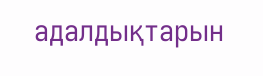адалдықтарын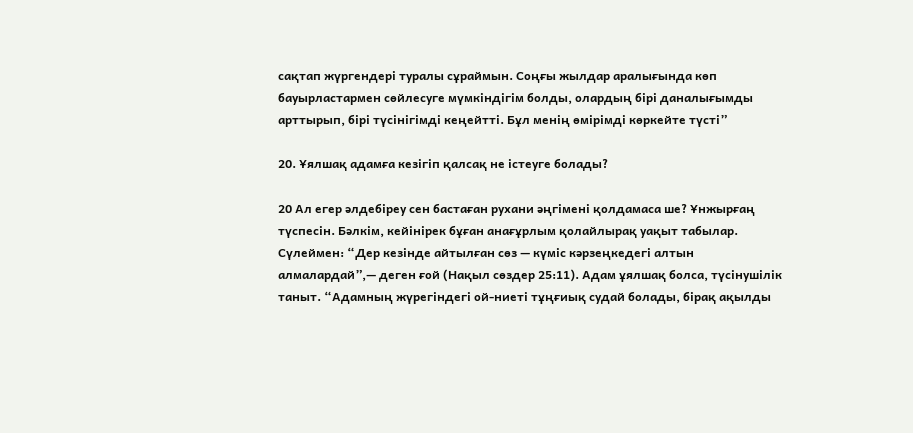сақтап жүргендері туралы сұраймын. Соңғы жылдар аралығында көп бауырластармен сөйлесуге мүмкіндігім болды, олардың бірі даналығымды арттырып, бірі түсінігімді кеңейтті. Бұл менің өмірімді көркейте түсті”

20. Ұялшақ адамға кезігіп қалсақ не істеуге болады?

20 Ал егер әлдебіреу сен бастаған рухани әңгімені қолдамаса ше? Ұнжырғаң түспесін. Бәлкім, кейінірек бұған анағұрлым қолайлырақ уақыт табылар. Сүлеймен: “Дер кезінде айтылған сөз — күміс кәрзеңкедегі алтын алмалардай”,— деген ғой (Нақыл сөздер 25:11). Адам ұялшақ болса, түсінушілік таныт. “Адамның жүрегіндегі ой-ниеті тұңғиық судай болады, бірақ ақылды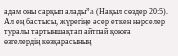адам оны сарқып алады”a (Нақыл сөздер 20:5). Ал ең бастысы, жүрегіңе әсер еткен нәрселер туралы тартыншақтап айтпай қоюға өзгелердің көзқарасының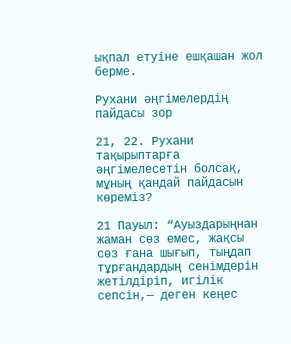ықпал етуіне ешқашан жол берме.

Рухани әңгімелердің пайдасы зор

21, 22. Рухани тақырыптарға әңгімелесетін болсақ, мұның қандай пайдасын көреміз?

21 Пауыл: “Ауыздарыңнан жаман сөз емес, жақсы сөз ғана шығып, тыңдап тұрғандардың сенімдерін жетілдіріп, игілік сепсін,— деген кеңес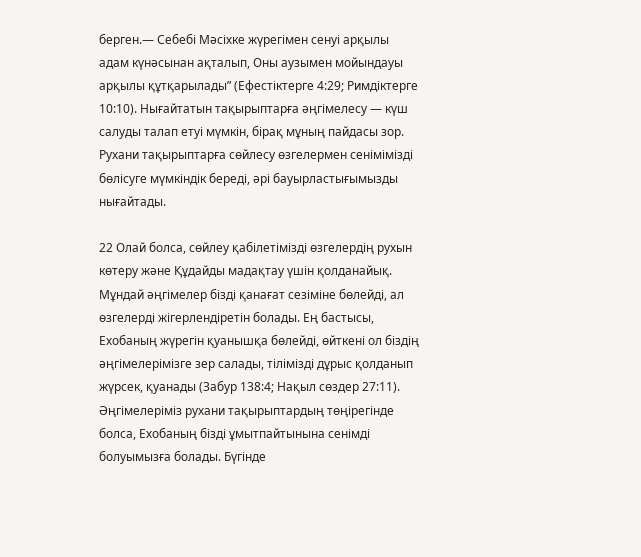берген.— Себебі Мәсіхке жүрегімен сенуі арқылы адам күнәсынан ақталып, Оны аузымен мойындауы арқылы құтқарылады” (Ефестіктерге 4:29; Римдіктерге 10:10). Нығайтатын тақырыптарға әңгімелесу — күш салуды талап етуі мүмкін, бірақ мұның пайдасы зор. Рухани тақырыптарға сөйлесу өзгелермен сенімімізді бөлісуге мүмкіндік береді, әрі бауырластығымызды нығайтады.

22 Олай болса, сөйлеу қабілетімізді өзгелердің рухын көтеру және Құдайды мадақтау үшін қолданайық. Мұндай әңгімелер бізді қанағат сезіміне бөлейді, ал өзгелерді жігерлендіретін болады. Ең бастысы, Ехобаның жүрегін қуанышқа бөлейді, өйткені ол біздің әңгімелерімізге зер салады, тілімізді дұрыс қолданып жүрсек, қуанады (Забур 138:4; Нақыл сөздер 27:11). Әңгімелеріміз рухани тақырыптардың төңірегінде болса, Ехобаның бізді ұмытпайтынына сенімді болуымызға болады. Бүгінде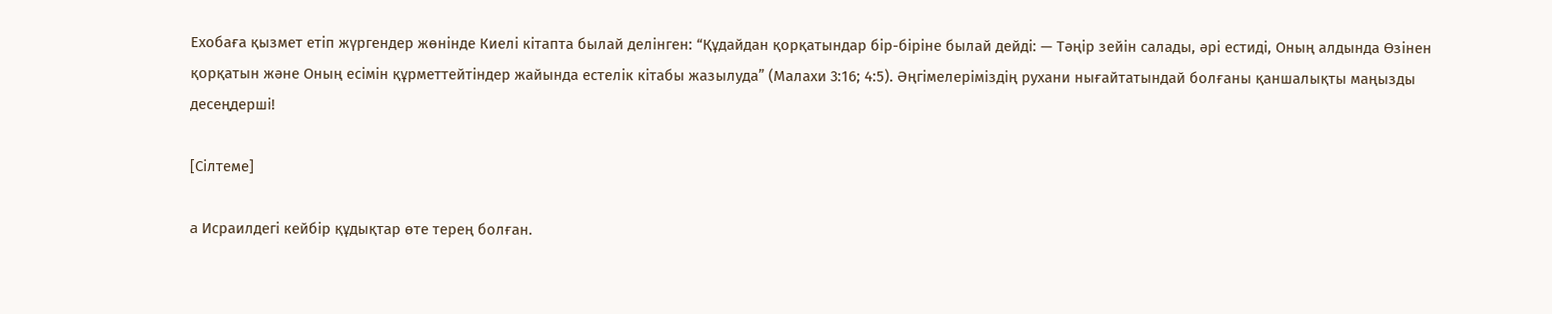Ехобаға қызмет етіп жүргендер жөнінде Киелі кітапта былай делінген: “Құдайдан қорқатындар бір-біріне былай дейді: — Тәңір зейін салады, әрі естиді, Оның алдында Өзінен қорқатын және Оның есімін құрметтейтіндер жайында естелік кітабы жазылуда” (Малахи 3:16; 4:5). Әңгімелеріміздің рухани нығайтатындай болғаны қаншалықты маңызды десеңдерші!

[Сілтеме]

a Исраилдегі кейбір құдықтар өте терең болған.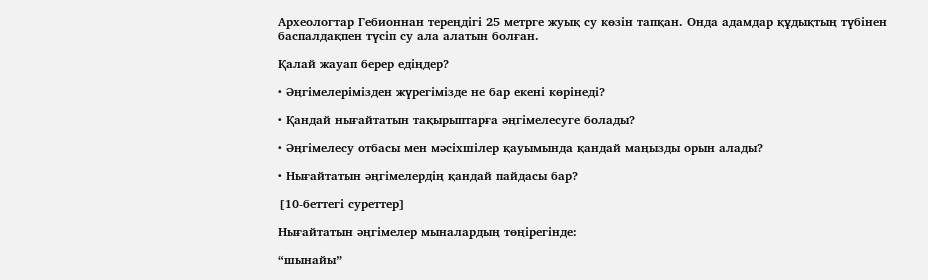Археологтар Гебионнан тереңдігі 25 метрге жуық су көзін тапқан. Онда адамдар құдықтың түбінен баспалдақпен түсіп су ала алатын болған.

Қалай жауап берер едіңдер?

• Әңгімелерімізден жүрегімізде не бар екені көрінеді?

• Қандай нығайтатын тақырыптарға әңгімелесуге болады?

• Әңгімелесу отбасы мен мәсіхшілер қауымында қандай маңызды орын алады?

• Нығайтатын әңгімелердің қандай пайдасы бар?

[10-беттегі суреттер]

Нығайтатын әңгімелер мыналардың төңірегінде:

“шынайы”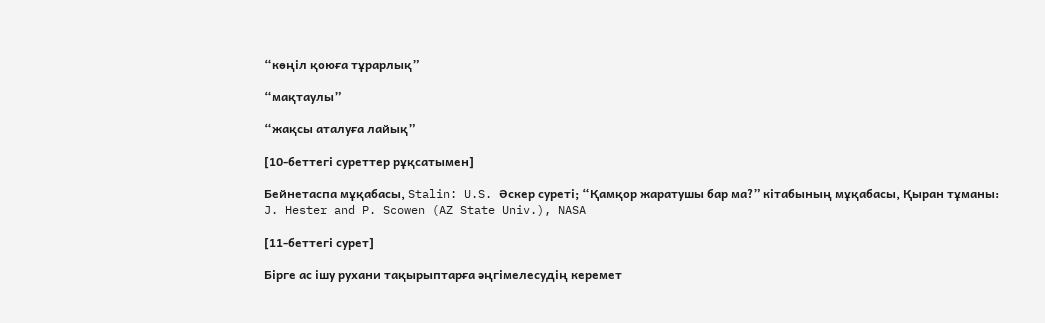“көңіл қоюға тұрарлық”

“мақтаулы”

“жақсы аталуға лайық”

[10-беттегі суреттер рұқсатымен]

Бейнетаспа мұқабасы, Stalin: U.S. Әскер суреті; “Қамқор жаратушы бар ма?” кітабының мұқабасы, Қыран тұманы: J. Hester and P. Scowen (AZ State Univ.), NASA

[11-беттегі сурет]

Бірге ас ішу рухани тақырыптарға әңгімелесудің керемет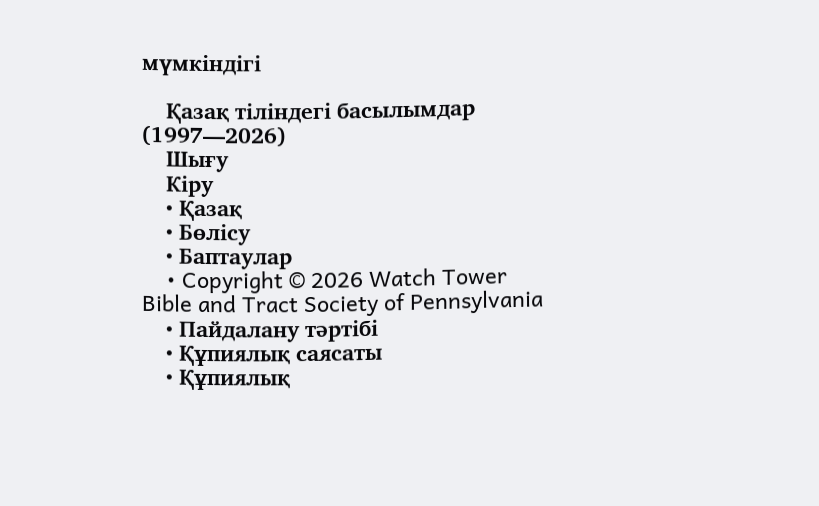мүмкіндігі

    Қазақ тіліндегі басылымдар (1997—2026)
    Шығу
    Кіру
    • Қазақ
    • Бөлісу
    • Баптаулар
    • Copyright © 2026 Watch Tower Bible and Tract Society of Pennsylvania
    • Пайдалану тәртібі
    • Құпиялық саясаты
    • Құпиялық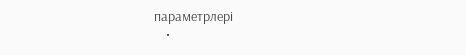параметрлері
    •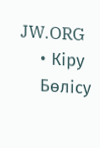JW.ORG
    • Кіру
    Бөлісу